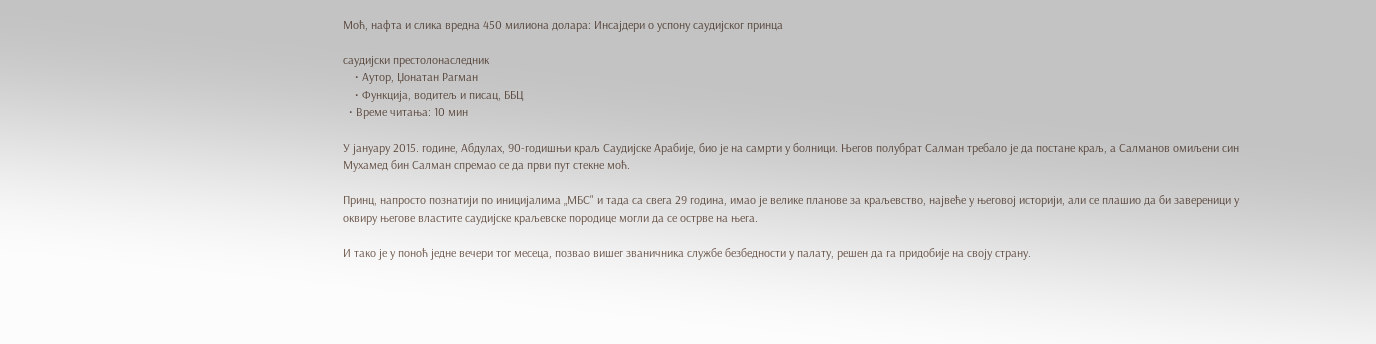Моћ, нафта и слика вредна 450 милиона долара: Инсајдери о успону саудијског принца

саудијски престолонаследник
    • Аутор, Џонатан Рагман
    • Функција, водитељ и писац, ББЦ
  • Време читања: 10 мин

У јануару 2015. године, Абдулах, 90-годишњи краљ Саудијске Арабије, био је на самрти у болници. Његов полубрат Салман требало је да постане краљ, а Салманов омиљени син Мухамед бин Салман спремао се да први пут стекне моћ.

Принц, напросто познатији по иницијалима „МБС" и тада са свега 29 година, имао је велике планове за краљевство, највеће у његовој историји, али се плашио да би завереници у оквиру његове властите саудијске краљевске породице могли да се острве на њега.

И тако је у поноћ једне вечери тог месеца, позвао вишег званичника службе безбедности у палату, решен да га придобије на своју страну.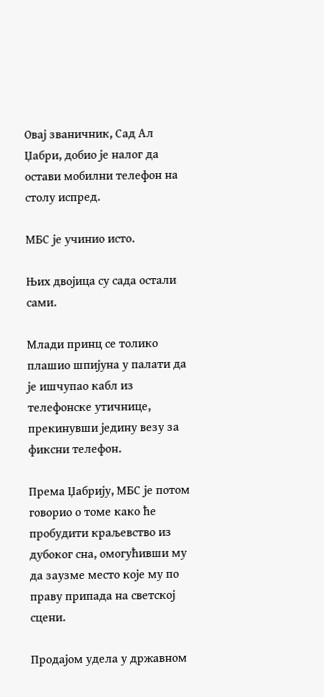Овај званичник, Сад Ал Џабри, добио је налог да остави мобилни телефон на столу испред.

МБС је учинио исто.

Њих двојица су сада остали сами.

Млади принц се толико плашио шпијуна у палати да је ишчупао кабл из телефонске утичнице, прекинувши једину везу за фиксни телефон.

Према Џабрију, МБС је потом говорио о томе како ће пробудити краљевство из дубоког сна, омогућивши му да заузме место које му по праву припада на светској сцени.

Продајом удела у државном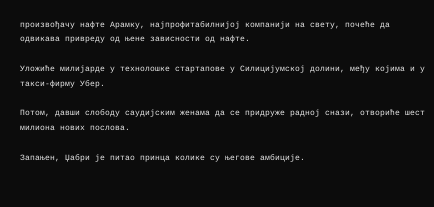произвођачу нафте Арамку, најпрофитабилнијој компанији на свету, почеће да одвикава привреду од њене зависности од нафте.

Уложиће милијарде у технолошке стартапове у Силицијумској долини, међу којима и у такси-фирму Убер.

Потом, давши слободу саудијским женама да се придруже радној снази, отвориће шест милиона нових послова.

Запањен, Џабри је питао принца колике су његове амбиције.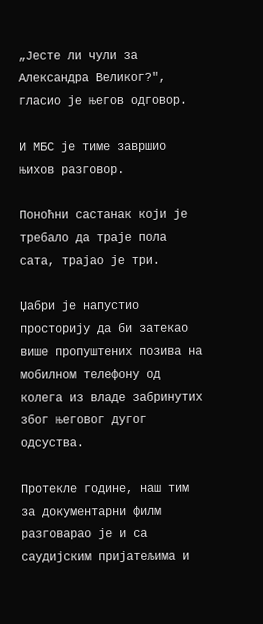„Јесте ли чули за Александра Великог?", гласио је његов одговор.

И МБС је тиме завршио њихов разговор.

Поноћни састанак који је требало да траје пола сата, трајао је три.

Џабри је напустио просторију да би затекао више пропуштених позива на мобилном телефону од колега из владе забринутих због његовог дугог одсуства.

Протекле године, наш тим за документарни филм разговарао је и са саудијским пријатељима и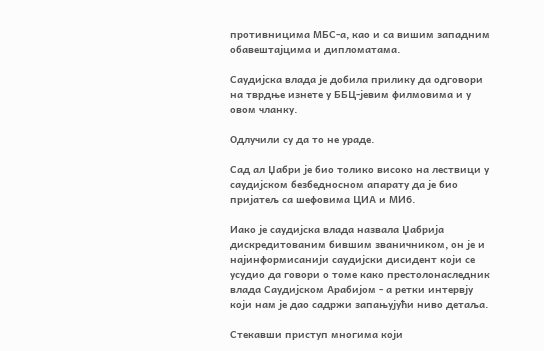противницима МБС-а, као и са вишим западним обавештајцима и дипломатама.

Саудијска влада је добила прилику да одговори на тврдње изнете у ББЦ-јевим филмовима и у овом чланку.

Одлучили су да то не ураде.

Сад ал Џабри је био толико високо на лествици у саудијском безбедносном апарату да је био пријатељ са шефовима ЦИА и МИ6.

Иако је саудијска влада назвала Џабрија дискредитованим бившим званичником, он је и најинформисанији саудијски дисидент који се усудио да говори о томе како престолонаследник влада Саудијском Арабијом - а ретки интервју који нам је дао садржи запањујући ниво детаља.

Стекавши приступ многима који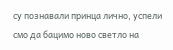су познавали принца лично, успели смо да бацимо ново светло на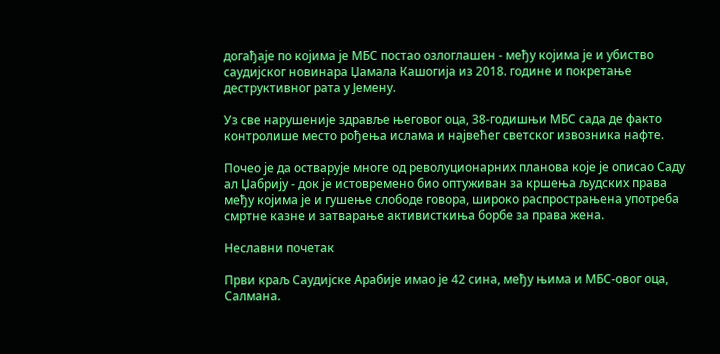догађаје по којима је МБС постао озлоглашен - међу којима је и убиство саудијског новинара Џамала Кашогија из 2018. године и покретање деструктивног рата у Јемену.

Уз све нарушеније здравље његовог оца, 38-годишњи МБС сада де факто контролише место рођења ислама и највећег светског извозника нафте.

Почео је да остварује многе од револуционарних планова које је описао Саду ал Џабрију - док је истовремено био оптуживан за кршења људских права међу којима је и гушење слободе говора, широко распрострањена употреба смртне казне и затварање активисткиња борбе за права жена.

Неславни почетак

Први краљ Саудијске Арабије имао је 42 сина, међу њима и МБС-овог оца, Салмана.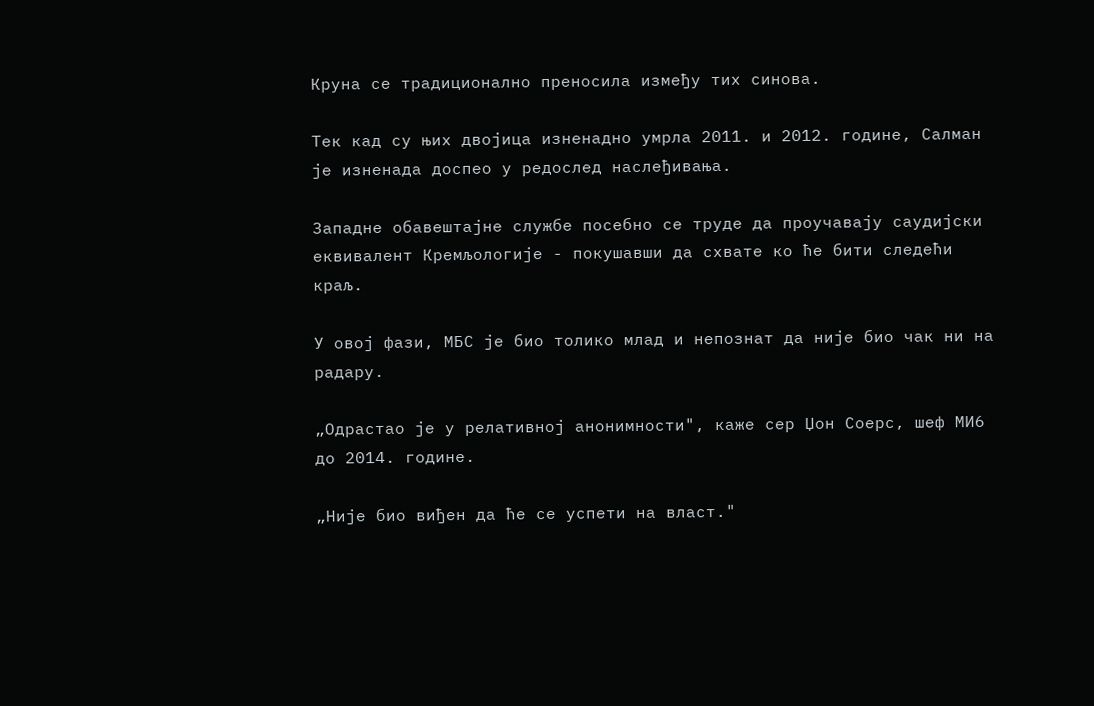Круна се традиционално преносила између тих синова.

Тек кад су њих двојица изненадно умрла 2011. и 2012. године, Салман је изненада доспео у редослед наслеђивања.

Западне обавештајне службе посебно се труде да проучавају саудијски еквивалент Кремљологије - покушавши да схвате ко ће бити следећи краљ.

У овој фази, МБС је био толико млад и непознат да није био чак ни на радару.

„Одрастао је у релативној анонимности", каже сер Џон Соерс, шеф МИ6 до 2014. године.

„Није био виђен да ће се успети на власт."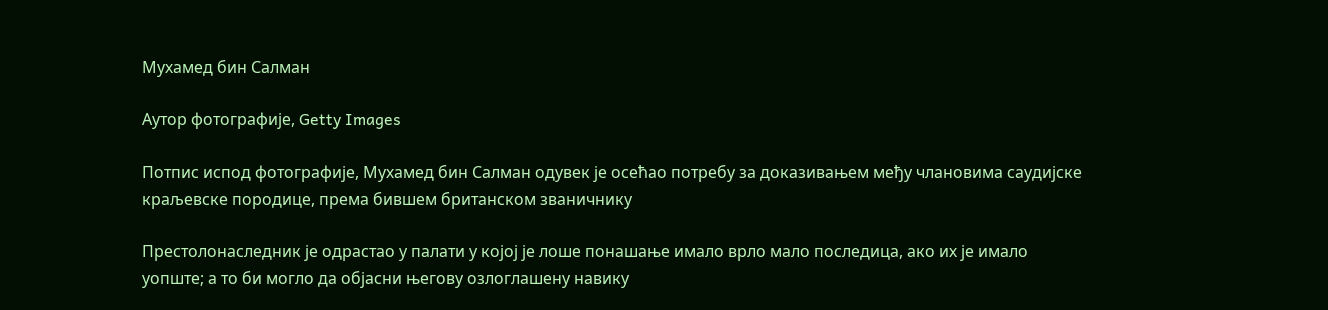Мухамед бин Салман

Аутор фотографије, Getty Images

Потпис испод фотографије, Мухамед бин Салман одувек је осећао потребу за доказивањем међу члановима саудијске краљевске породице, према бившем британском званичнику

Престолонаследник је одрастао у палати у којој је лоше понашање имало врло мало последица, ако их је имало уопште; а то би могло да објасни његову озлоглашену навику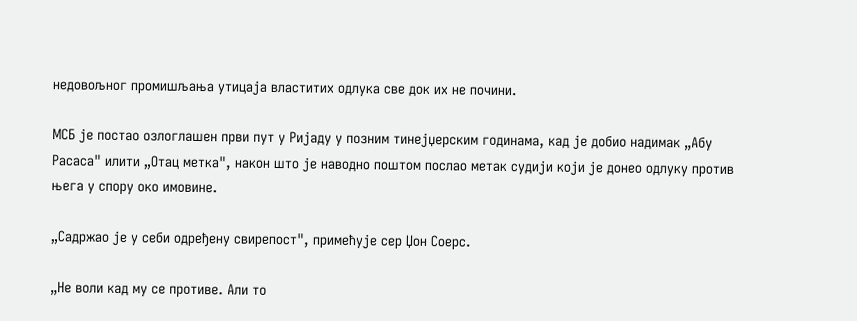недовољног промишљања утицаја властитих одлука све док их не почини.

МСБ је постао озлоглашен први пут у Ријаду у позним тинејџерским годинама, кад је добио надимак „Абу Расаса" илити „Отац метка", након што је наводно поштом послао метак судији који је донео одлуку против њега у спору око имовине.

„Садржао је у себи одређену свирепост", примећује сер Џон Соерс.

„Не воли кад му се противе. Али то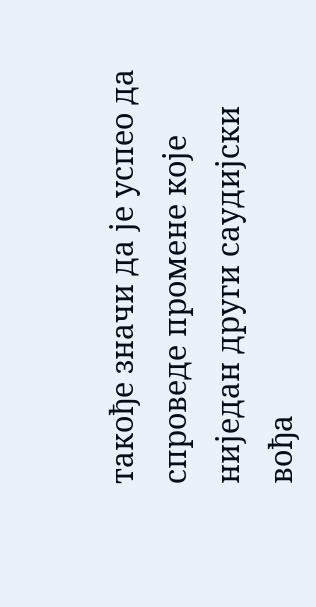такође значи да је успео да спроведе промене које ниједан други саудијски вођа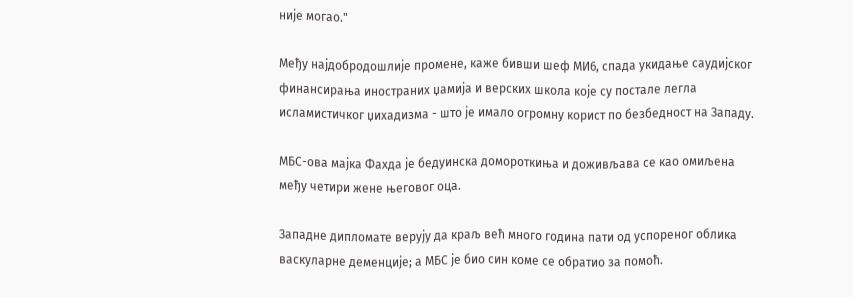није могао."

Међу најдобродошлије промене, каже бивши шеф МИ6, спада укидање саудијског финансирања иностраних џамија и верских школа које су постале легла исламистичког џихадизма - што је имало огромну корист по безбедност на Западу.

МБС-ова мајка Фахда је бедуинска домороткиња и доживљава се као омиљена међу четири жене његовог оца.

Западне дипломате верују да краљ већ много година пати од успореног облика васкуларне деменције; а МБС је био син коме се обратио за помоћ.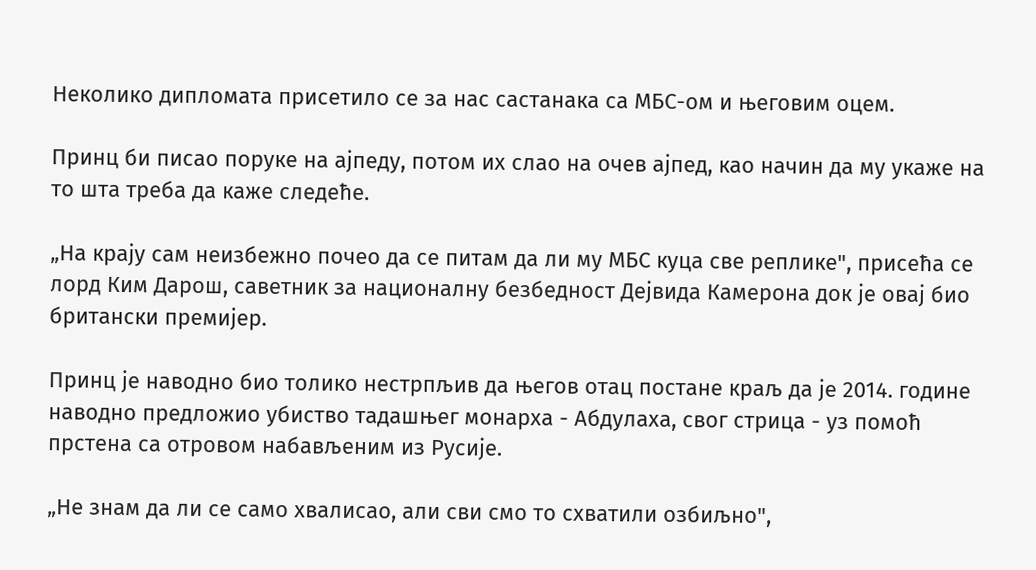Неколико дипломата присетило се за нас састанака са МБС-ом и његовим оцем.

Принц би писао поруке на ајпеду, потом их слао на очев ајпед, као начин да му укаже на то шта треба да каже следеће.

„На крају сам неизбежно почео да се питам да ли му МБС куца све реплике", присећа се лорд Ким Дарош, саветник за националну безбедност Дејвида Камерона док је овај био британски премијер.

Принц је наводно био толико нестрпљив да његов отац постане краљ да је 2014. године наводно предложио убиство тадашњег монарха - Абдулаха, свог стрица - уз помоћ прстена са отровом набављеним из Русије.

„Не знам да ли се само хвалисао, али сви смо то схватили озбиљно",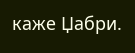каже Џабри.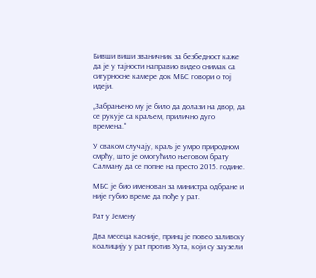Бивши виши званичник за безбедност каже да је у тајности направио видео снимак са сигурносне камере док МБС говори о тој идеји.

„Забрањено му је било да долази на двор, да се рукује са краљем, прилично дуго времена."

У сваком случају, краљ је умро природном смрћу, што је омогућило његовом брату Салману да се попне на престо 2015. године.

МБС је био именован за министра одбране и није губио време да пође у рат.

Рат у Јемену

Два месеца касније, принц је повео заливску коалицију у рат против Хута, који су заузели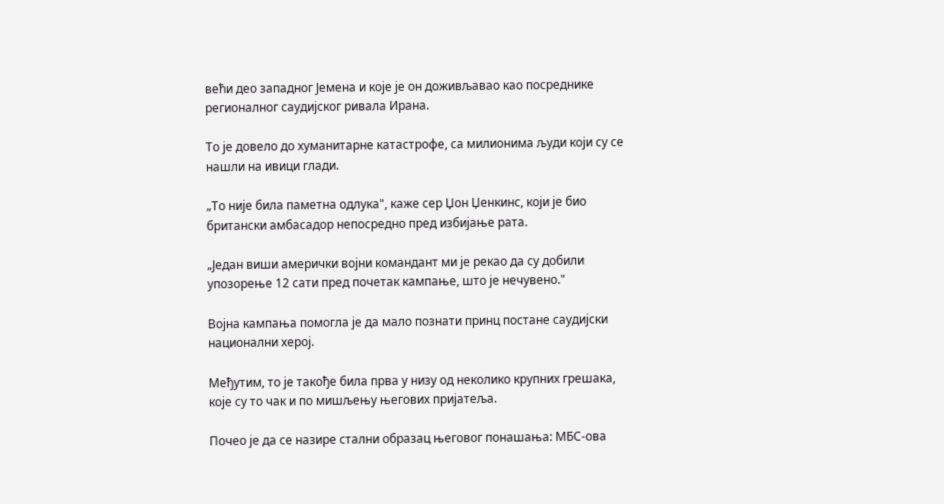већи део западног Јемена и које је он доживљавао као посреднике регионалног саудијског ривала Ирана.

То је довело до хуманитарне катастрофе, са милионима људи који су се нашли на ивици глади.

„То није била паметна одлука", каже сер Џон Џенкинс, који је био британски амбасадор непосредно пред избијање рата.

„Један виши амерички војни командант ми је рекао да су добили упозорење 12 сати пред почетак кампање, што је нечувено."

Војна кампања помогла је да мало познати принц постане саудијски национални херој.

Међутим, то је такође била прва у низу од неколико крупних грешака, које су то чак и по мишљењу његових пријатеља.

Почео је да се назире стални образац његовог понашања: МБС-ова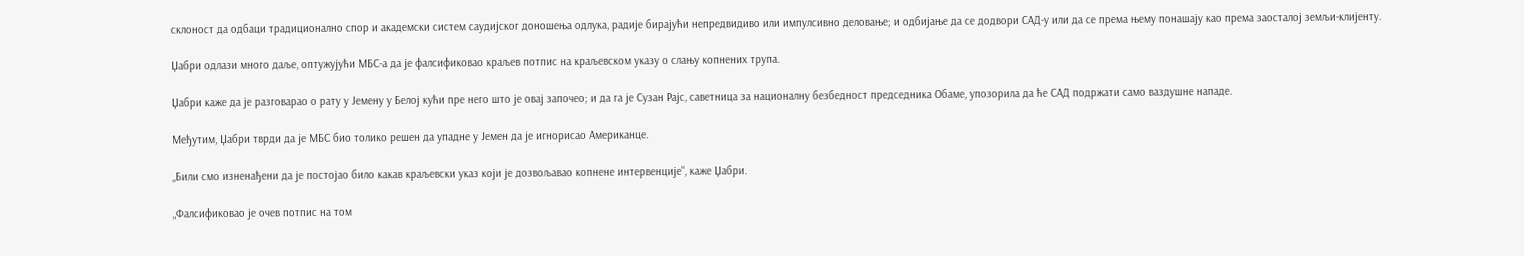склоност да одбаци традиционално спор и академски систем саудијског доношења одлука, радије бирајући непредвидиво или импулсивно деловање; и одбијање да се додвори САД-у или да се према њему понашају као према заосталој земљи-клијенту.

Џабри одлази много даље, оптужујући МБС-а да је фалсификовао краљев потпис на краљевском указу о слању копнених трупа.

Џабри каже да је разговарао о рату у Јемену у Белој кући пре него што је овај започео; и да га је Сузан Рајс, саветница за националну безбедност председника Обаме, упозорила да ће САД подржати само ваздушне нападе.

Међутим, Џабри тврди да је МБС био толико решен да упадне у Јемен да је игнорисао Американце.

„Били смо изненађени да је постојао било какав краљевски указ који је дозвољавао копнене интервенције", каже Џабри.

„Фалсификовао је очев потпис на том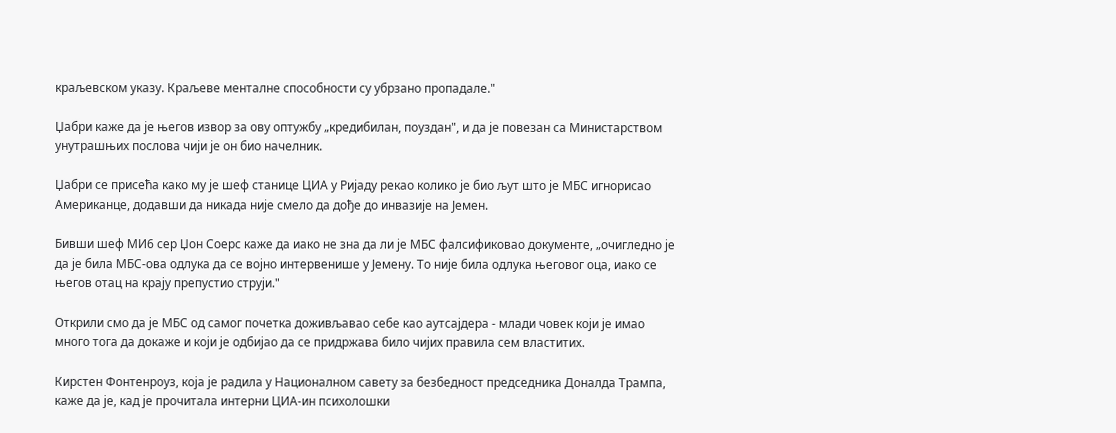краљевском указу. Краљеве менталне способности су убрзано пропадале."

Џабри каже да је његов извор за ову оптужбу „кредибилан, поуздан", и да је повезан са Министарством унутрашњих послова чији је он био начелник.

Џабри се присећа како му је шеф станице ЦИА у Ријаду рекао колико је био љут што је МБС игнорисао Американце, додавши да никада није смело да дође до инвазије на Јемен.

Бивши шеф МИ6 сер Џон Соерс каже да иако не зна да ли је МБС фалсификовао документе, „очигледно је да је била МБС-ова одлука да се војно интервенише у Јемену. То није била одлука његовог оца, иако се његов отац на крају препустио струји."

Открили смо да је МБС од самог почетка доживљавао себе као аутсајдера - млади човек који је имао много тога да докаже и који је одбијао да се придржава било чијих правила сем властитих.

Кирстен Фонтенроуз, која је радила у Националном савету за безбедност председника Доналда Трампа, каже да је, кад је прочитала интерни ЦИА-ин психолошки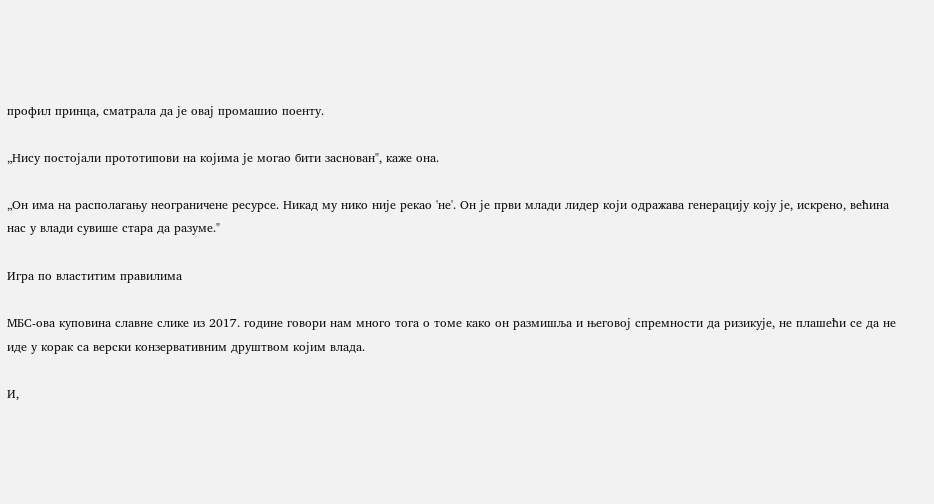профил принца, сматрала да је овај промашио поенту.

„Нису постојали прототипови на којима је могао бити заснован", каже она.

„Он има на располагању неограничене ресурсе. Никад му нико није рекао 'не'. Он је први млади лидер који одражава генерацију коју је, искрено, већина нас у влади сувише стара да разуме."

Игра по властитим правилима

МБС-ова куповина славне слике из 2017. године говори нам много тога о томе како он размишља и његовој спремности да ризикује, не плашећи се да не иде у корак са верски конзервативним друштвом којим влада.

И,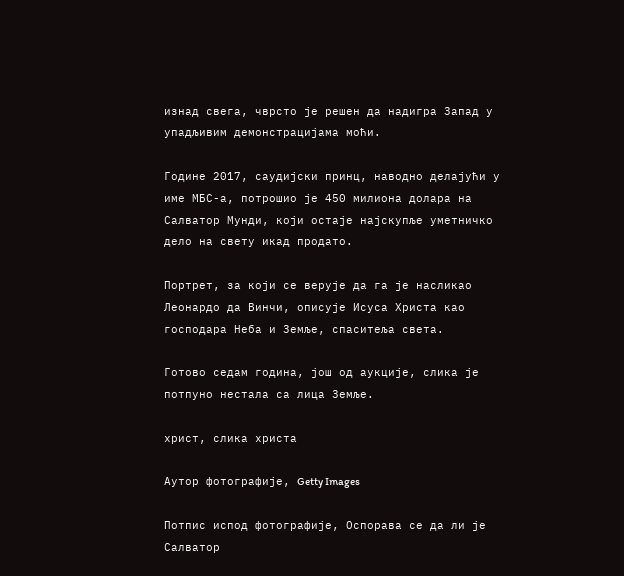изнад свега, чврсто је решен да надигра Запад у упадљивим демонстрацијама моћи.

Године 2017, саудијски принц, наводно делајући у име МБС-а, потрошио је 450 милиона долара на Салватор Мунди, који остаје најскупље уметничко дело на свету икад продато.

Портрет, за који се верује да га је насликао Леонардо да Винчи, описује Исуса Христа као господара Неба и Земље, спаситеља света.

Готово седам година, још од аукције, слика је потпуно нестала са лица Земље.

христ, слика христа

Аутор фотографије, Getty Images

Потпис испод фотографије, Оспорава се да ли је Салватор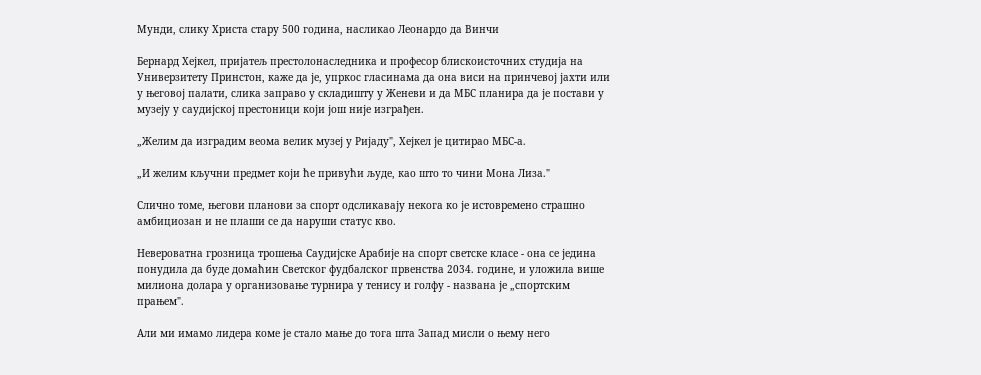Мунди, слику Христа стару 500 година, насликао Леонардо да Винчи

Бернард Хејкел, пријатељ престолонаследника и професор блискоисточних студија на Универзитету Принстон, каже да је, упркос гласинама да она виси на принчевој јахти или у његовој палати, слика заправо у складишту у Женеви и да МБС планира да је постави у музеју у саудијској престоници који још није изграђен.

„Желим да изградим веома велик музеј у Ријаду", Хејкел је цитирао МБС-а.

„И желим кључни предмет који ће привући људе, као што то чини Мона Лиза."

Слично томе, његови планови за спорт одсликавају некога ко је истовремено страшно амбициозан и не плаши се да наруши статус кво.

Невероватна грозница трошења Саудијске Арабије на спорт светске класе - она се једина понудила да буде домаћин Светског фудбалског првенства 2034. године, и уложила више милиона долара у организовање турнира у тенису и голфу - названа је „спортским прањем".

Али ми имамо лидера коме је стало мање до тога шта Запад мисли о њему него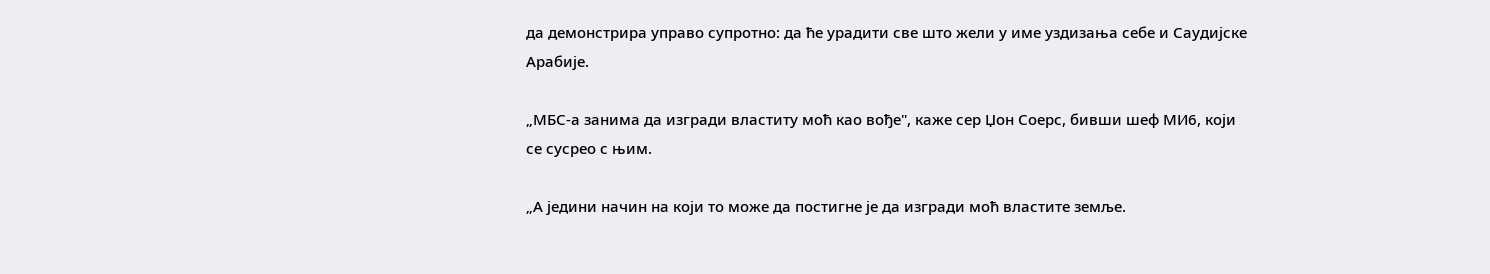да демонстрира управо супротно: да ће урадити све што жели у име уздизања себе и Саудијске Арабије.

„МБС-а занима да изгради властиту моћ као вође", каже сер Џон Соерс, бивши шеф МИ6, који се сусрео с њим.

„А једини начин на који то може да постигне је да изгради моћ властите земље.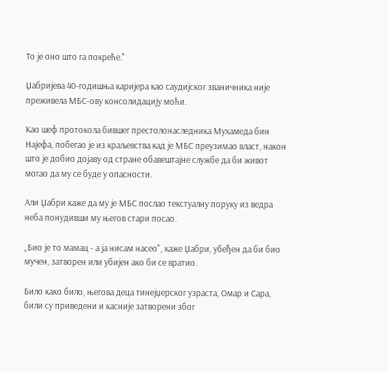То је оно што га покреће."

Џабријева 40-годишња каријера као саудијског званичника није преживела МБС-ову консолидацију моћи.

Као шеф протокола бившег престолонаследника Мухамеда бин Најефа, побегао је из краљевства кад је МБС преузимао власт, након што је добио дојаву од стране обавештајне службе да би живот могао да му се буде у опасности.

Али Џабри каже да му је МБС послао текстуалну поруку из ведра неба понудивши му његов стари посао.

„Био је то мамац - а ја нисам насео", каже Џабри, убеђен да би био мучен, затворен или убијен ако би се вратио.

Било како било, његова деца тинејџерског узраста, Омар и Сара, били су приведени и касније затворени због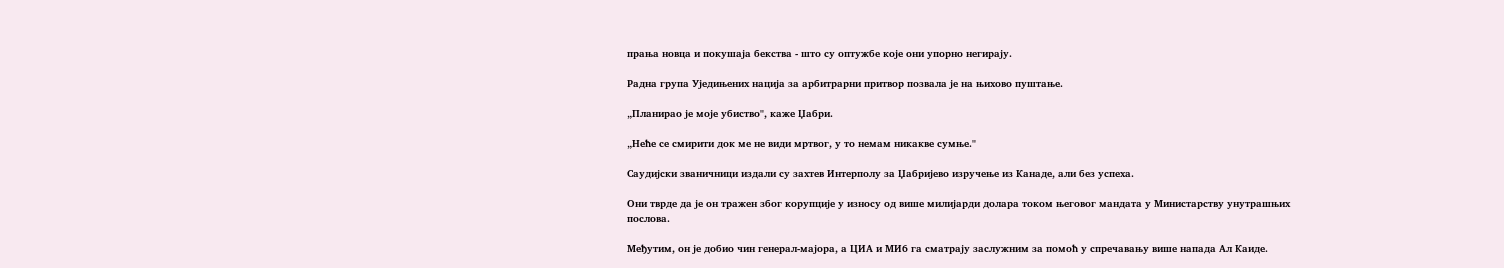прања новца и покушаја бекства - што су оптужбе које они упорно негирају.

Радна група Уједињених нација за арбитрарни притвор позвала је на њихово пуштање.

„Планирао је моје убиство", каже Џабри.

„Неће се смирити док ме не види мртвог, у то немам никакве сумње."

Саудијски званичници издали су захтев Интерполу за Џабријево изручење из Канаде, али без успеха.

Они тврде да је он тражен због корупције у износу од више милијарди долара током његовог мандата у Министарству унутрашњих послова.

Међутим, он је добио чин генерал-мајора, а ЦИА и МИ6 га сматрају заслужним за помоћ у спречавању више напада Ал Каиде.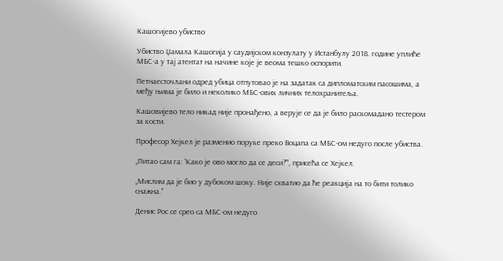Кашогијево убиство

Убиство Џамала Кашогија у саудијском конзулату у Истанбулу 2018. године уплиће МБС-а у тај атентат на начине које је веома тешко оспорити.

Петнаесточлани одред убица отпутовао је на задатак са дипломатским пасошима, а међу њима је било и неколико МБС-ових личних телохранитеља.

Кашовијево тело никад није пронађено, а верује се да је било раскомадано тестером за кости.

Професор Хејкел је разменио поруке преко Воцапа са МБС-ом недуго после убиства.

„Питао сам га: 'Како је ово могло да се деси?'", присећа се Хејкел.

„Мислим да је био у дубоком шоку. Није схватио да ће реакција на то бити толико снажна."

Денис Рос се срео са МБС-ом недуго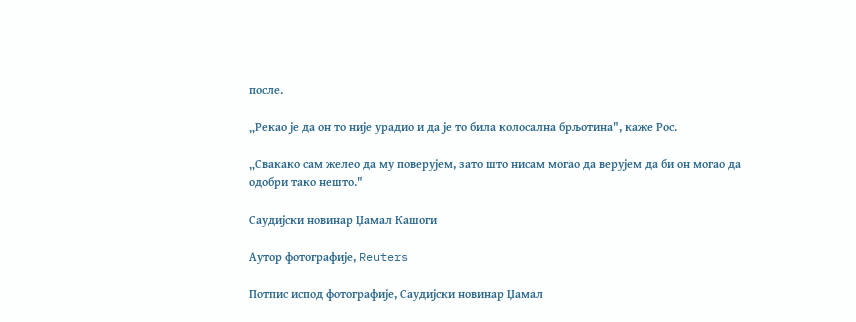после.

„Рекао је да он то није урадио и да је то била колосална брљотина", каже Рос.

„Свакако сам желео да му поверујем, зато што нисам могао да верујем да би он могао да одобри тако нешто."

Саудијски новинар Џамал Кашоги

Аутор фотографије, Reuters

Потпис испод фотографије, Саудијски новинар Џамал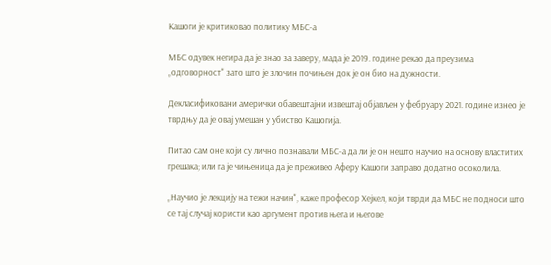Кашоги је критиковао политику МБС-а

МБС одувек негира да је знао за заверу, мада је 2019. године рекао да преузима „одговорност" зато што је злочин почињен док је он био на дужности.

Декласификовани амерички обавештајни извештај објављен у фебруару 2021. године изнео је тврдњу да је овај умешан у убиство Кашогија.

Питао сам оне који су лично познавали МБС-а да ли је он нешто научио на основу властитих грешака; или га је чињеница да је преживео Аферу Кашоги заправо додатно осоколила.

„Научио је лекцију на тежи начин", каже професор Хејкел, који тврди да МБС не подноси што се тај случај користи као аргумент против њега и његове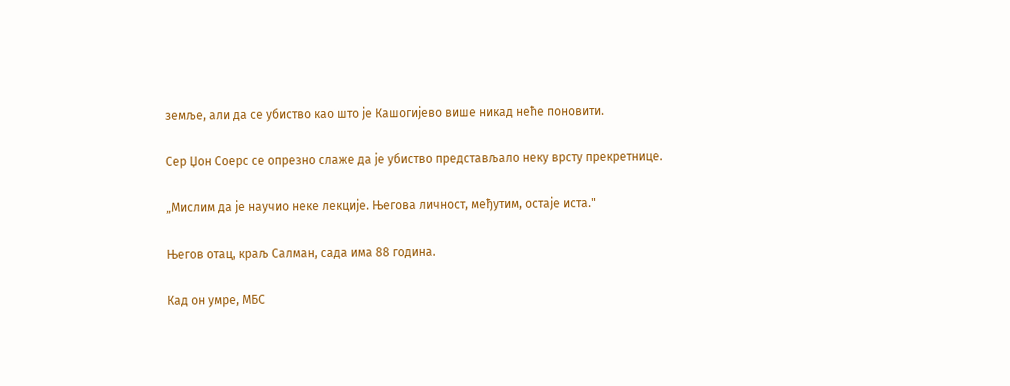земље, али да се убиство као што је Кашогијево више никад неће поновити.

Сер Џон Соерс се опрезно слаже да је убиство представљало неку врсту прекретнице.

„Мислим да је научио неке лекције. Његова личност, међутим, остаје иста."

Његов отац, краљ Салман, сада има 88 година.

Кад он умре, МБС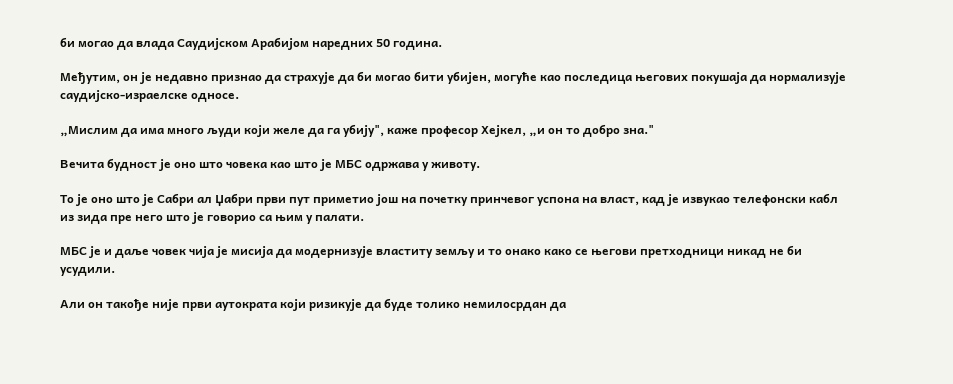би могао да влада Саудијском Арабијом наредних 50 година.

Међутим, он је недавно признао да страхује да би могао бити убијен, могуће као последица његових покушаја да нормализује саудијско-израелске односе.

„Мислим да има много људи који желе да га убију", каже професор Хејкел, „и он то добро зна."

Вечита будност је оно што човека као што је МБС одржава у животу.

То је оно што је Сабри ал Џабри први пут приметио још на почетку принчевог успона на власт, кад је извукао телефонски кабл из зида пре него што је говорио са њим у палати.

МБС је и даље човек чија је мисија да модернизује властиту земљу и то онако како се његови претходници никад не би усудили.

Али он такође није први аутократа који ризикује да буде толико немилосрдан да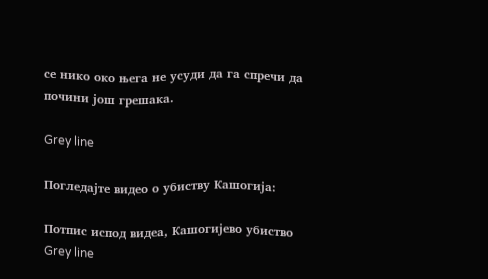се нико око њега не усуди да га спречи да почини још грешака.

Grey line

Погледајте видео о убиству Кашогија:

Потпис испод видеа, Кашогијево убиство
Grey line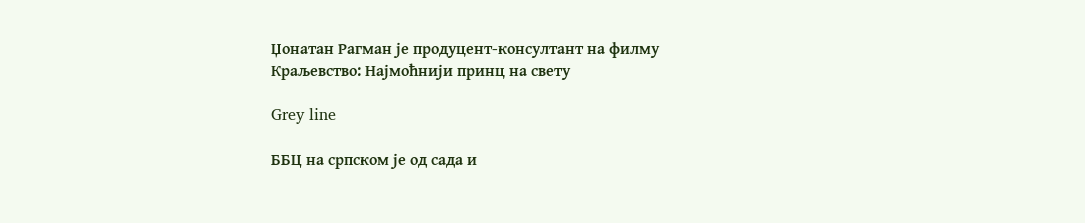Џонатан Рагман је продуцент-консултант на филму Краљевство: Најмоћнији принц на свету

Grey line

ББЦ на српском је од сада и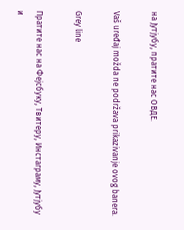на Јутјубу, пратите нас ОВДЕ.

Vaš uređaj možda ne podržava prikazivanje ovog banera.

Grey line

Пратите нас на Фејсбуку, Твитеру, Инстаграму, Јутјубу и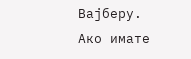Вајберу. Ако имате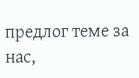предлог теме за нас,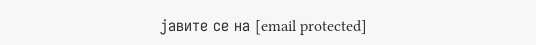јавите се на [email protected]